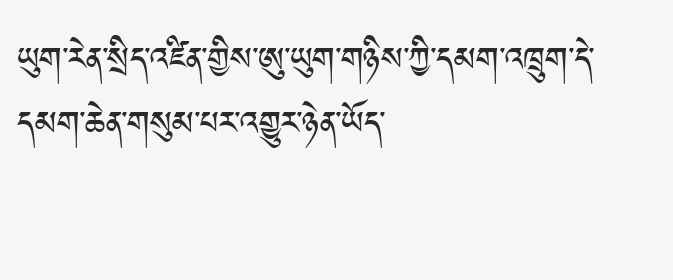ཡུག་རེན་སྲིད་འཛིན་གྱིས་ཨུ་ཡུག་གཉིས་ཀྱི་དམག་འཁྲུག་དེ་དམག་ཆེན་གསུམ་པར་འགྱུར་ཉེན་ཡོད་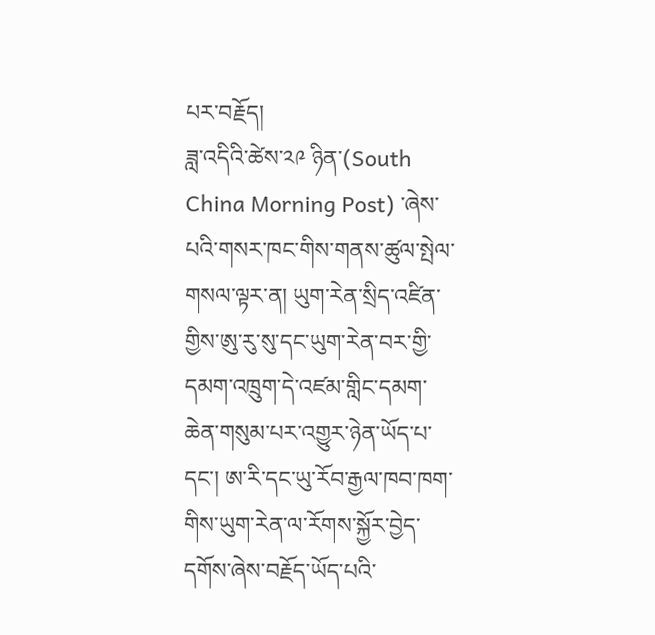པར་བརྗོད།
ཟླ་འདིའི་ཚེས་༢༩ ཉིན་(South China Morning Post) ་ཞེས་པའི་གསར་ཁང་གིས་གནས་ཚུལ་སྤེལ་གསལ་ལྟར་ན། ཡུག་རེན་སྲིད་འཛིན་གྱིས་ཨུ་རུ་སུ་དང་ཡུག་རེན་བར་གྱི་དམག་འཁྲུག་དེ་འཛམ་གླིང་དམག་ཆེན་གསུམ་པར་འགྱུར་ཉེན་ཡོད་པ་དང་། ཨ་རི་དང་ཡུ་རོབ་རྒྱལ་ཁབ་ཁག་གིས་ཡུག་རེན་ལ་རོགས་སྐྱོར་བྱེད་དགོས་ཞེས་བརྗོད་ཡོད་པའི་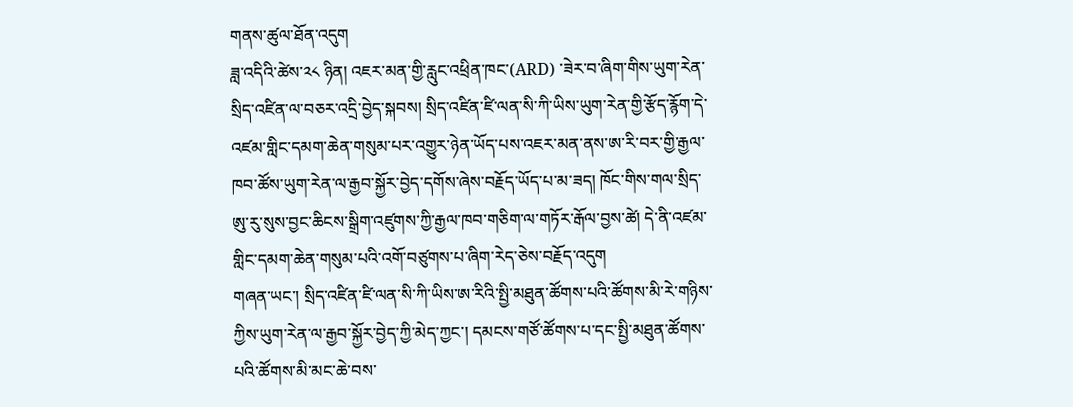གནས་ཚུལ་ཐོན་འདུག
ཟླ་འདིའི་ཚེས་༢༨ ཉིན། འཇར་མན་གྱི་རླུང་འཕྲིན་ཁང་(ARD) ་ཟེར་བ་ཞིག་གིས་ཡུག་རེན་སྲིད་འཛིན་ལ་བཅར་འདྲི་བྱེད་སྐབས། སྲིད་འཛིན་ཛི་ལན་སི་ཀི་ཡིས་ཡུག་རེན་གྱི་རྩོད་རྙོག་དེ་འཛམ་གླིང་དམག་ཆེན་གསུམ་པར་འགྱུར་ཉེན་ཡོད་པས་འཇར་མན་ནས་ཨ་རི་བར་གྱི་རྒྱལ་ཁབ་ཚོས་ཡུག་རེན་ལ་རྒྱབ་སྐྱོར་བྱེད་དགོས་ཞེས་བརྗོད་ཡོད་པ་མ་ཟད། ཁོང་གིས་གལ་སྲིད་ཨུ་རུ་སུས་བྱང་ཆིངས་སྒྲིག་འཛུགས་ཀྱི་རྒྱལ་ཁབ་གཅིག་ལ་གཏོར་རྒོལ་བྱས་ཚེ། དེ་ནི་འཛམ་གླིང་དམག་ཆེན་གསུམ་པའི་འགོ་བཙུགས་པ་ཞིག་རེད་ཅེས་བརྗོད་འདུག
གཞན་ཡང་། སྲིད་འཛིན་ཛི་ལན་སི་ཀི་ཡིས་ཨ་རིའི་སྤྱི་མཐུན་ཚོགས་པའི་ཚོགས་མི་རེ་གཉིས་ཀྱིས་ཡུག་རེན་ལ་རྒྱབ་སྐྱོར་བྱེད་ཀྱི་མེད་ཀྱང་། དམངས་གཙོ་ཚོགས་པ་དང་སྤྱི་མཐུན་ཚོགས་པའི་ཚོགས་མི་མང་ཆེ་བས་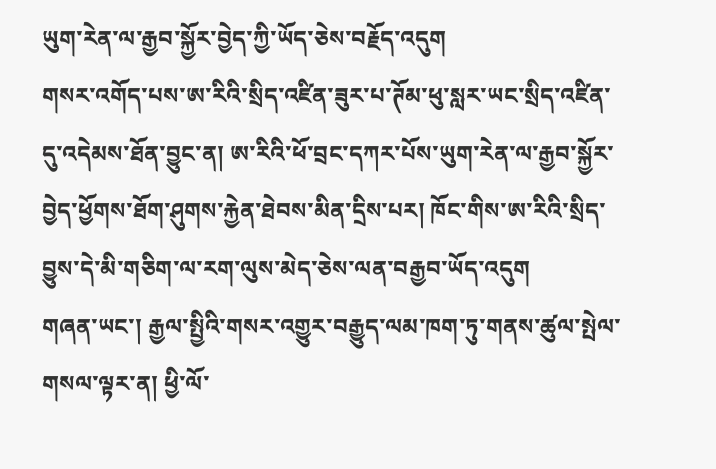ཡུག་རེན་ལ་རྒྱབ་སྐྱོར་བྱེད་ཀྱི་ཡོད་ཅེས་བརྗོད་འདུག
གསར་འགོད་པས་ཨ་རིའི་སྲིད་འཛིན་ཟུར་པ་ཊོམ་ཕུ་སླར་ཡང་སྲིད་འཛིན་དུ་འདེམས་ཐོན་བྱུང་ན། ཨ་རིའི་ཕོ་བྲང་དཀར་པོས་ཡུག་རེན་ལ་རྒྱབ་སྐྱོར་བྱེད་ཕྱོགས་ཐོག་ཤུགས་རྐྱེན་ཐེབས་མིན་དྲིས་པར། ཁོང་གིས་ཨ་རིའི་སྲིད་བྱུས་དེ་མི་གཅིག་ལ་རག་ལུས་མེད་ཅེས་ལན་བརྒྱབ་ཡོད་འདུག
གཞན་ཡང་། རྒྱལ་སྤྱིའི་གསར་འགྱུར་བརྒྱུད་ལམ་ཁག་ཏུ་གནས་ཚུལ་སྤེལ་གསལ་ལྟར་ན། ཕྱི་ལོ་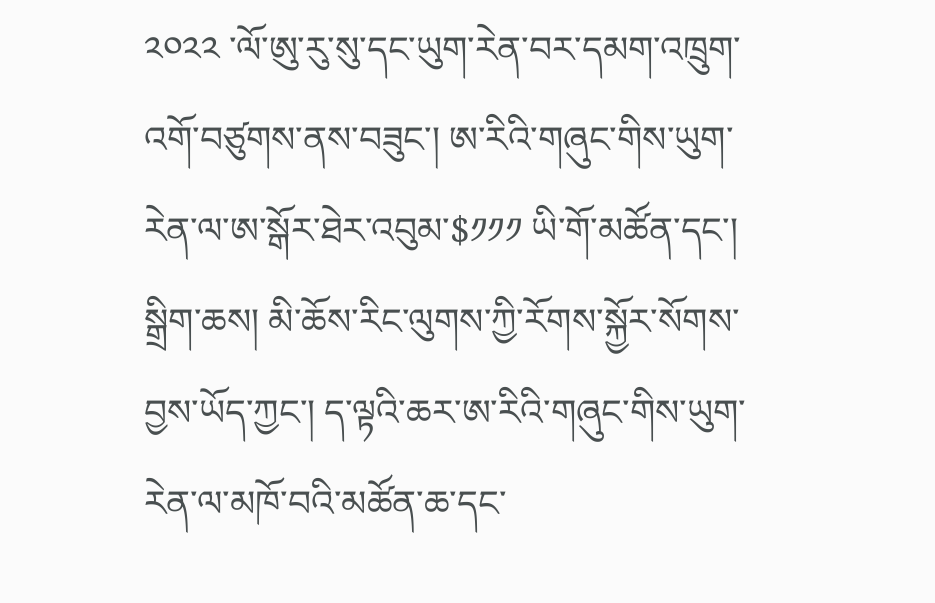༢༠༢༢ ་ལོ་ཨུ་རུ་སུ་དང་ཡུག་རེན་བར་དམག་འཁྲུག་འགོ་བཙུགས་ནས་བཟུང་། ཨ་རིའི་གཞུང་གིས་ཡུག་རེན་ལ་ཨ་སྒོར་ཐེར་འབུམ་$༡༡༡ ཡི་གོ་མཚོན་དང་། སྒྲིག་ཆས། མི་ཆོས་རིང་ལུགས་ཀྱི་རོགས་སྐྱོར་སོགས་བྱས་ཡོད་ཀྱང་། ད་ལྟའི་ཆར་ཨ་རིའི་གཞུང་གིས་ཡུག་རེན་ལ་མཁོ་བའི་མཚོན་ཆ་དང་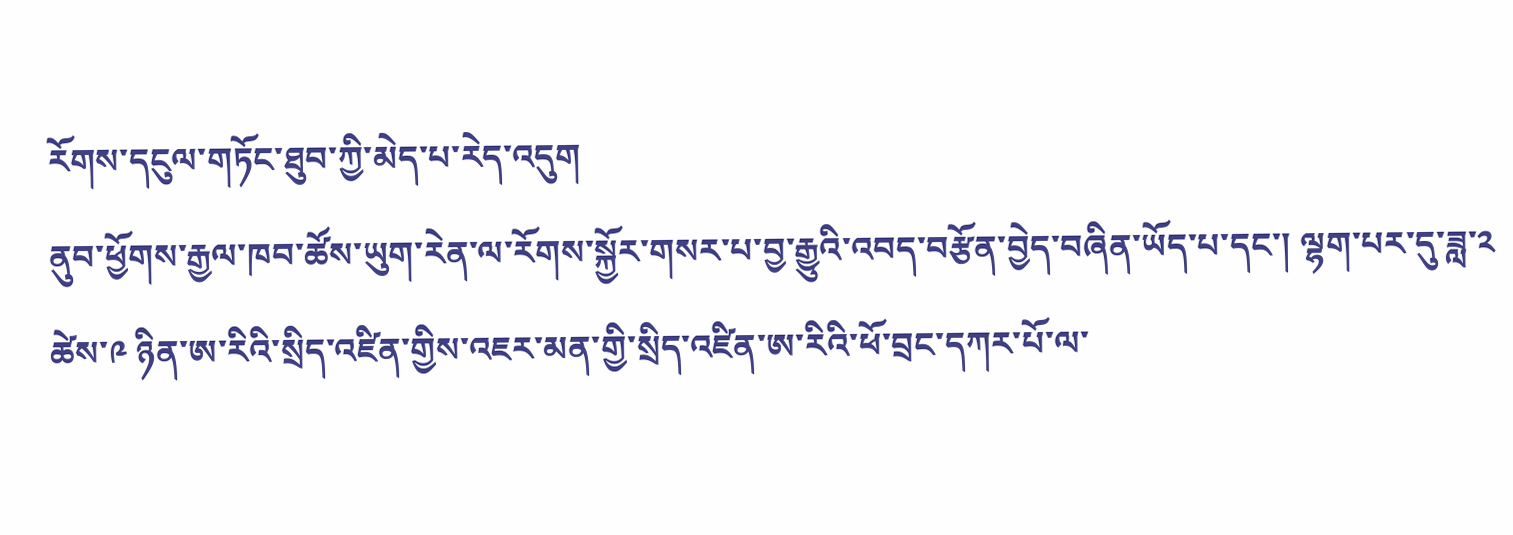རོགས་དངུལ་གཏོང་ཐུབ་ཀྱི་མེད་པ་རེད་འདུག
ནུབ་ཕྱོགས་རྒྱལ་ཁབ་ཚོས་ཡུག་རེན་ལ་རོགས་སྐྱོར་གསར་པ་བྱ་རྒྱུའི་འབད་བརྩོན་བྱེད་བཞིན་ཡོད་པ་དང་། ལྷག་པར་དུ་ཟླ་༢ ཚེས་༩ ཉིན་ཨ་རིའི་སྲིད་འཛིན་གྱིས་འཇར་མན་གྱི་སྲིད་འཛིན་ཨ་རིའི་ཕོ་བྲང་དཀར་པོ་ལ་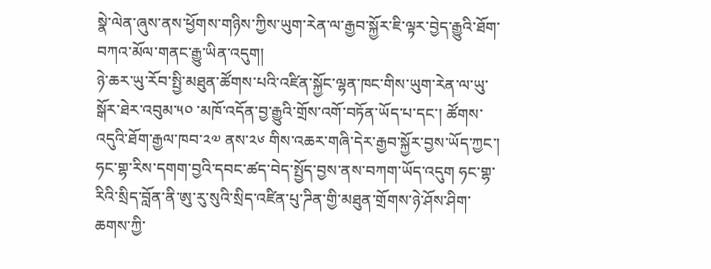སྣེ་ལེན་ཞུས་ནས་ཕྱོགས་གཉིས་ཀྱིས་ཡུག་རེན་ལ་རྒྱབ་སྐྱོར་ཇི་ལྟར་བྱེད་རྒྱུའི་ཐོག་བཀའ་མོལ་གནང་རྒྱུ་ཡིན་འདུག།
ཉེ་ཆར་ཡུ་རོབ་སྤྱི་མཐུན་ཚོགས་པའི་འཛིན་སྐྱོང་ལྷན་ཁང་གིས་ཡུག་རེན་ལ་ཡུ་སྒོར་ཐེར་འབུམ་༥༠ ་མཁོ་འདོན་བྱ་རྒྱུའི་གྲོས་འགོ་བཏོན་ཡོད་པ་དང་། ཚོགས་འདུའི་ཐོག་རྒྱལ་ཁབ་༢༧ ནས་༢༦ གིས་འཆར་གཞི་དེར་རྒྱབ་སྐྱོར་བྱས་ཡོད་ཀྱང་། ཧང་གྷ་རིས་དགག་བྱའི་དབང་ཚད་བེད་སྤྱོད་བྱས་ནས་བཀག་ཡོད་འདུག ཧང་གྷ་རིའི་སྲིད་བློན་ནི་ཨུ་རུ་སུའི་སྲིད་འཛིན་པུ་ཌིན་གྱི་མཐུན་གྲོགས་ཉེ་ཤོས་ཤིག་ཆགས་ཀྱི་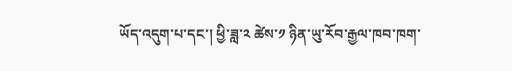ཡོད་འདུག་པ་དང་། ཕྱི་ཟླ་༢ ཚེས་༡ ཉིན་ཡུ་རོབ་རྒྱལ་ཁབ་ཁག་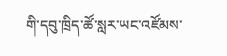གི་དབུ་ཁྲིད་ཚོ་སླར་ཡང་འཛོམས་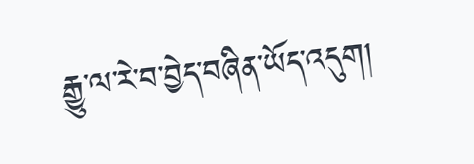རྒྱུ་ལ་རེ་བ་བྱེད་བཞིན་ཡོད་འདུག།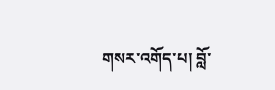གསར་འགོད་པ། བློ་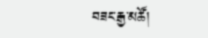བཟང་རྒྱ་མཚོ།